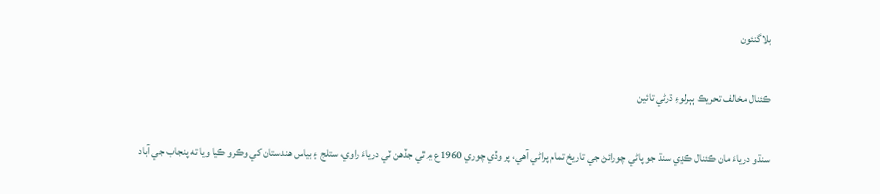بلاگنئون

ڪئنال مخالف تحريڪ ٻٻرلوءِ ڌرڻي تائين

سنڌو درياءَ مان ڪئنال ڪڍي سنڌ جو پاڻي چورائڻ جي تاريخ تمام پراڻي آھي، پر وڏي چوري 1960ع ۾ ٿي جڏھن ٽي درياءَ راوي، ستلج ۽ بياس ھندستان کي وڪرو ڪيا ويا ته پنجاب جي آباد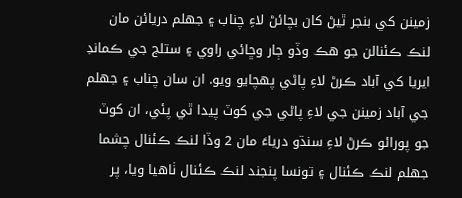زمينن کي بنجر ٿيڻ کان بچائڻ لاءِ چناب ۽ جھلم دريائن مان لنڪ ڪئنالن جو ھڪ وڏو ڄار وڇائي راوي ۽ ستلج جي ڪمانڊ ايريا کي آباد ڪرڻ لاءِ پاڻي پھچايو ويو. ان سان چناب ۽ جھلم جي آباد زمينن جي لاءِ پاڻي جي کوٽ پيدا ٿي پئي، ان کوٽ جو پورائو ڪرڻ لاءِ سنڌو درياءَ مان 2 وڏا لنڪ ڪئنال چشما جھلم لنڪ ڪئنال ۽ تونسا پنجند لنڪ ڪئنال ٺاھيا ويا، پر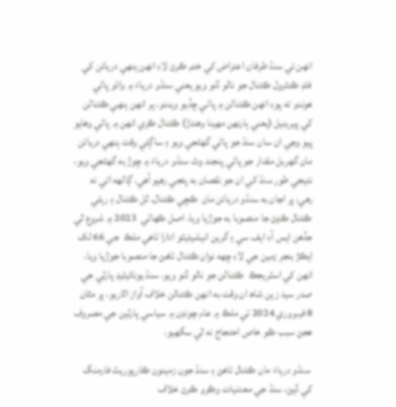انھن تي سنڌ طرفان اعتراض کي ختم ڪرڻ لاءِ انھن ٻنھي دريائن کي فلڊ ڪنٽرول ڪئنال جو نالو ڏنو ويو يعني سنڌو درياءَ ۾ واڌو پاڻي ھوندو ته پوءِ انھن ڪئنالن ۾ پاڻي ڇڏيو ويندو، پر انھن ٻنھي ڪئنالن کي پيرينيل (يعني ٻارنھن مھينا وھندڙ) ڪئنال ڪري انھن ۾ پاڻي وھايو پيو وڃي ان سان سنڌ جو پاڻي گھٽجي ويو ۽ ساڳئي وقت ٻنھي دريائن مان گھربل مقدار جو پاڻي پنجند وٽ سنڌو درياءَ ۾ ڇوڙ به گھٽجي ويو، نتيجي طور سنڌ کي ان جو نقصان به پئجي رھيو آھي. ڳالهه اتي نه رھي، پر اڃان به سنڌو دريائن مان  ڪڇي ڪئنال، ٿل ڪئنال ۽ ريڻي ڪئنال ڪڍڻ جا منصوبا به جوڙيا ويا. اصل ڪھاڻي  2023 ۾ شروع ٿي جڏھن ايس آءِ ايف سي ۽ گرين انيشيئيٽو ادارا ٺاھي ملڪ  جي 66 لک ايڪڙ بنجر زمين جي لاءِ ڇھه نوان ڪئنال ٺاھڻ جا منصوبا جوڙيا ويا، انھن کي اسٽريجڪ  ڪئنالن جو نالو ڏنو ويو. سنڌ يونائيٽيڊ پارٽي جي صدر سيد زين شاھ ان وقت به انھن ڪئنالن خلاف آواز اٿاريو، پر مٿان 8 فيبروري 2024 تي ملڪ ۾ عام چونڊن ۾ سياسي پارٽين جي مصروف ھجڻ سبب ڪو خاص احتجاج نه ٿي سگھيو.

 سنڌو درياءَ مان ڪئنال ٺاھڻ ۽ سنڌ جون زمينون ڪارپوريٽ فارمنگ کي ڏيڻ، سنڌ جي معدنيات وڪرو ڪرڻ خلاف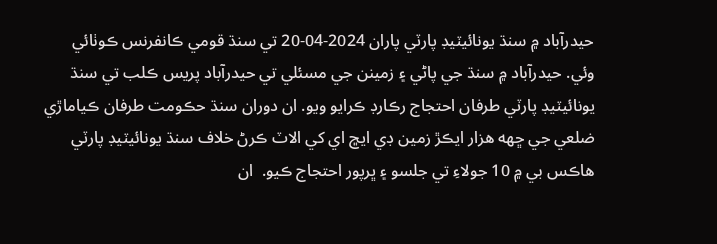حيدرآباد ۾ سنڌ يونائيٽيڊ پارٽي پاران 2024-04-20 تي سنڌ قومي ڪانفرنس ڪوٺائي وئي. حيدرآباد ۾ سنڌ جي پاڻي ۽ زمينن جي مسئلي تي حيدرآباد پريس ڪلب تي سنڌ يونائيٽيڊ پارٽي طرفان احتجاج رڪارڊ ڪرايو ويو. ان دوران سنڌ حڪومت طرفان ڪياماڙي ضلعي جي ڇهه ھزار ايڪڙ زمين ڊي ايڇ اي کي الاٽ ڪرڻ خلاف سنڌ يونائيٽيڊ پارٽي ھاڪس بي ۾ 10 جولاءِ تي جلسو ۽ ڀرپور احتجاج ڪيو.  ان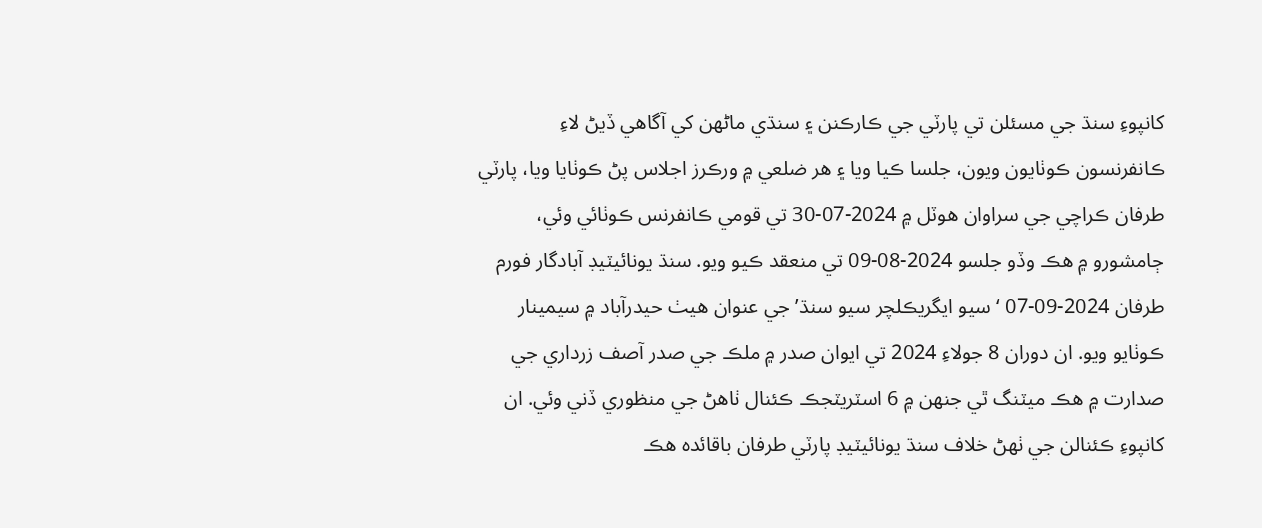کانپوءِ سنڌ جي مسئلن تي پارٽي جي ڪارڪنن ۽ سنڌي ماڻھن کي آگاھي ڏيڻ لاءِ ڪانفرنسون ڪوٺايون ويون، جلسا ڪيا ويا ۽ ھر ضلعي ۾ ورڪرز اجلاس پڻ ڪوٺايا ويا، پارٽي طرفان ڪراچي جي سراوان ھوٽل ۾ 2024-07-30 تي قومي ڪانفرنس ڪوٺائي وئي، ڄامشورو ۾ ھڪ وڏو جلسو 2024-08-09 تي منعقد ڪيو ويو. سنڌ يونائيٽيڊ آبادگار فورم طرفان 2024-09-07 ‘سيو ايگريڪلچر سيو سنڌ’ جي عنوان ھيٺ حيدرآباد ۾ سيمينار ڪوٺايو ويو. ان دوران 8 جولاءِ 2024 تي ايوان صدر ۾ ملڪ جي صدر آصف زرداري جي صدارت ۾ ھڪ ميٽنگ ٿي جنھن ۾ 6 اسٽريٽجڪ ڪئنال ٺاھڻ جي منظوري ڏني وئي. ان کانپوءِ ڪئنالن جي ٺھڻ خلاف سنڌ يونائيٽيڊ پارٽي طرفان باقائده ھڪ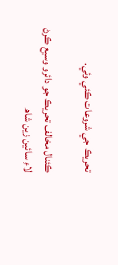تحريڪ جي شروعات ڪئي وئي.

ڪئنال مخالف تحريڪ جو دائرو وسيع ڪرڻ لاءِ سائين زين شاھ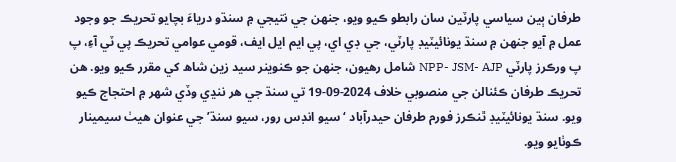طرفان ٻين سياسي پارٽين سان رابطو ڪيو ويو، جنھن جي نتيجي ۾ سنڌو درياءَ بچايو تحريڪ جو وجود عمل ۾ آيو جنھن ۾ سنڌ يونائيٽيڊ پارٽي، جي ڊي اي، پي ايم ايل ايف، قومي عوامي تحريڪ پي ٽي آءِ، پ پ ورڪرز پارٽي NPP- JSM- AJP شامل رھيون، جنھن جو ڪنوينر سيد زين شاھ کي مقرر ڪيو ويو. ھن تحريڪ طرفان ڪئنالن جي منصوبي خلاف 2024-09-19 تي سنڌ جي ھر ننڍي وڏي شھر ۾ احتجاج ڪيو ويو. سنڌ يونائيٽيڊ ٿنڪرز فورم طرفان حيدرآباد ‘سيو انڊس رور، سيو سنڌ’ جي عنوان ھيٺ سيمينار ڪوٺايو ويو.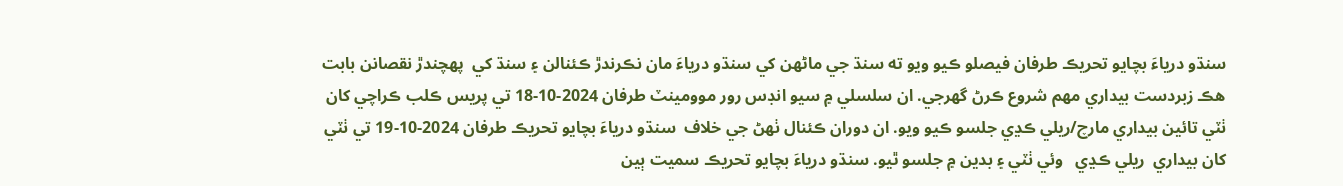سنڌو درياءَ بچايو تحريڪ طرفان فيصلو ڪيو ويو ته سنڌ جي ماڻھن کي سنڌو درياءَ مان نڪرندڙ ڪئنالن ۽ سنڌ کي  پھچندڙ نقصانن بابت  ھڪ زبردست بيداري مھم شروع ڪرڻ گھرجي. ان سلسلي ۾ سيو انڊس رور موومينٽ طرفان 2024-10-18 تي پريس ڪلب ڪراچي کان ٺٽي تائين بيداري مارچ/ريلي ڪڍي جلسو ڪيو ويو. ان دوران ڪئنال ٺھڻ جي خلاف  سنڌو درياءَ بچايو تحريڪ طرفان 2024-10-19 تي ٺٽي کان بيداري  ريلي ڪڍي   وئي ٺٽي ۽ بدين ۾ جلسو ٿيو. سنڌو درياءَ بچايو تحريڪ سميت ٻين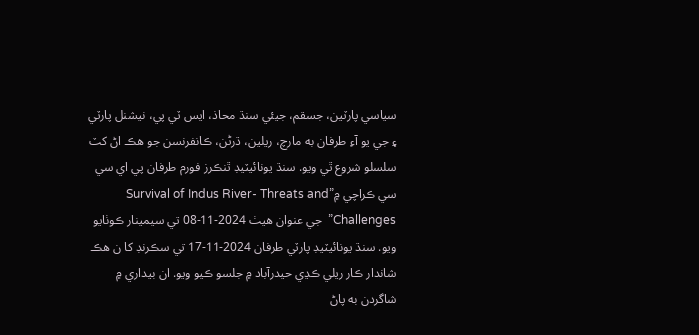سياسي پارٽين، جسقم، جيئي سنڌ محاذ، ايس ٽي پي، نيشنل پارٽي ۽ جي يو آءِ طرفان به مارچ، ريلين، ڌرڻن، ڪانفرنسن جو ھڪ اڻ کٽ سلسلو شروع ٿي ويو. سنڌ يونائيٽيڊ ٿنڪرز فورم طرفان پي اي سي سي ڪراچي ۾”Survival of Indus River- Threats and Challenges”  جي عنوان ھيٺ 2024-11-08 تي سيمينار ڪوٺايو ويو. سنڌ يونائيٽيڊ پارٽي طرفان 2024-11-17 تي سڪرنڊ کا ن ھڪ شاندار ڪار ريلي ڪڍي حيدرآباد ۾ جلسو ڪيو ويو. ان بيداري ۾ شاگردن به پاڻ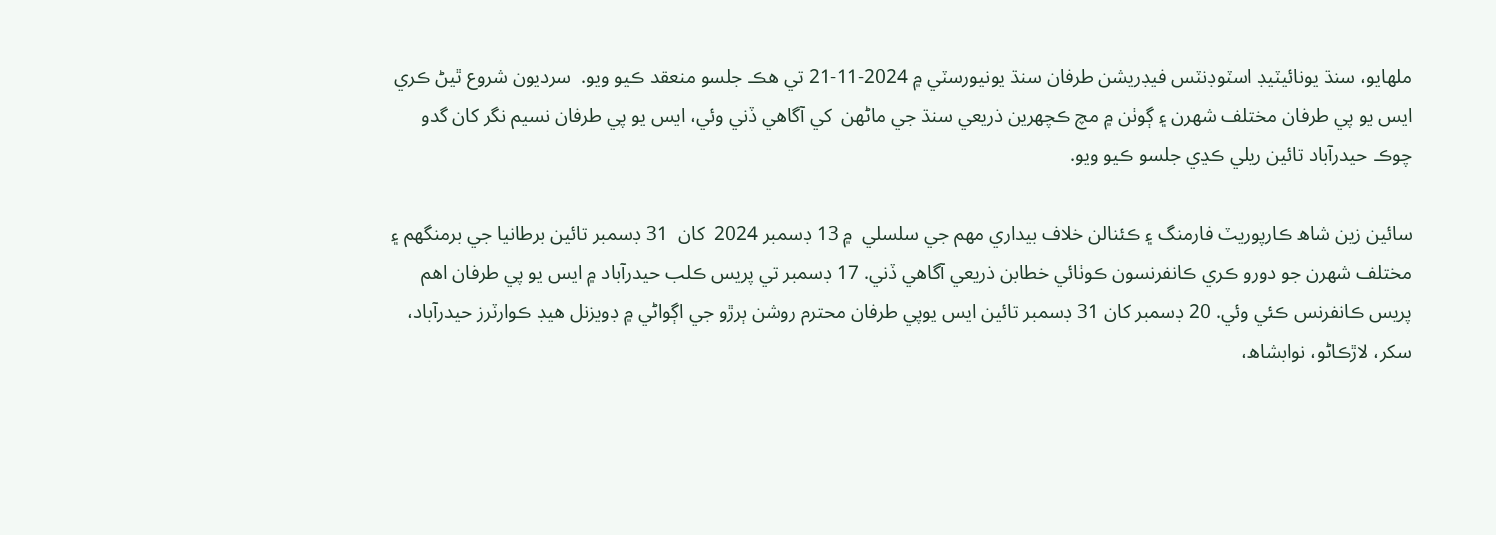ملھايو، سنڌ يونائيٽيڊ اسٽوڊنٽس فيڊريشن طرفان سنڌ يونيورسٽي ۾ 2024-11-21 تي ھڪ جلسو منعقد ڪيو ويو.  سرديون شروع ٿيڻ ڪري ايس يو پي طرفان مختلف شھرن ۽ ڳوٺن ۾ مچ ڪچھرين ذريعي سنڌ جي ماڻھن  کي آگاھي ڏني وئي، ايس يو پي طرفان نسيم نگر کان گدو چوڪ حيدرآباد تائين ريلي ڪڍي جلسو ڪيو ويو.

سائين زين شاھ ڪارپوريٽ فارمنگ ۽ ڪئنالن خلاف بيداري مھم جي سلسلي  ۾ 13 ڊسمبر 2024  کان  31 ڊسمبر تائين برطانيا جي برمنگھم ۽ مختلف شھرن جو دورو ڪري ڪانفرنسون ڪوٺائي خطابن ذريعي آگاھي ڏني. 17 ڊسمبر تي پريس ڪلب حيدرآباد ۾ ايس يو پي طرفان اھم پريس ڪانفرنس ڪئي وئي. 20 ڊسمبر کان 31 ڊسمبر تائين ايس يوپي طرفان محترم روشن ٻرڙو جي اڳواڻي ۾ ڊويزنل ھيڊ ڪوارٽرز حيدرآباد، سکر، لاڙڪاڻو، نوابشاھ،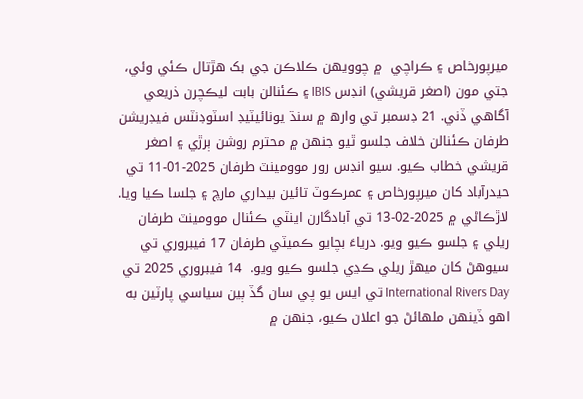ميرپورخاص ۽ ڪراچي  ۾ چوويھن ڪلاڪن جي بک ھڙتال ڪئي وئي، جتي مون (اصغر قريشي) انڊس IBIS ۽ ڪئنالن بابت ليڪچرن ذريعي آگاھي ڏني. 21 ڊسمبر تي وارھ ۾ سنڌ يونائيٽيڊ اسٽوڊنٽس فيڊريشن طرفان ڪئنالن خلاف جلسو ٿيو جنھن ۾ محترم روشن ٻرڙي ۽ اصغر قريشي خطاب ڪيو. سيو انڊس رور موومينٽ طرفان 2025-01-11 تي حيدرآباد کان ميرپورخاص ۽ عمرڪوٽ تائين بيداري مارچ ۽ جلسا ڪيا ويا. لاڙڪاڻي ۾ 2025-02-13 تي آبادگارن اينٽي ڪئنال موومينٽ طرفان ريلي ۽ جلسو ڪيو ويو. درياءَ بچايو ڪميٽي طرفان 17 فيبروري تي سيوھڻ کان ميھڙ ريلي ڪڍي جلسو ڪيو ويو.  14 فيبروري 2025 تي International Rivers Day تي ايس يو پي سان گڏ ٻين سياسي پارٽين به اھو ڏينھن ملهائڻ جو اعلان ڪيو، جنھن ۾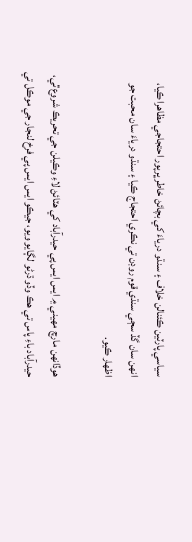سياسي پارٽين ڪئنالن خلاف ۽ سنڌو درياءَ کي بچائڻ خاطر ڀرپور احتجاجي مظاھرا ڪيا، انھن سان گڏ سڄي سنڌي قوم روڊن تي نڪري احتجاج ڪيا ۽ سنڌو درياءَ سان محبت جو اظھار ڪيو.

ھوڏانھن مارچ مھيني ۾ ايس ايس پي حيدرآباد کي ھٽائڻ لاءِ وڪيلن جي تحريڪ شروع ٿي، حيدرآباد باءِ پاس تي ھڪ وڏو ڌرڻو لڳايو ويو، جيڪو ايس ايس پي فرخ لنجار جي موڪل تي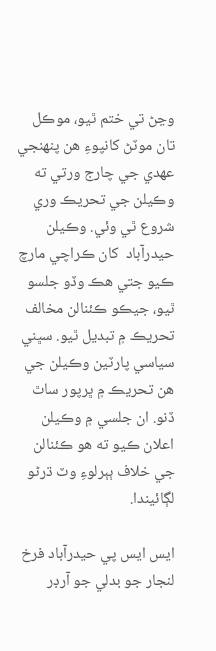وڃڻ تي ختم ٿيو، موڪل تان موٽڻ کانپوءِ ھن پنھنجي عھدي جي چارج ورتي ته وڪيلن جي تحريڪ وري شروع ٿي وئي. وڪيلن حيدرآباد  کان ڪراچي مارچ ڪيو جتي ھڪ وڏو جلسو ٿيو، جيڪو ڪئنالن مخالف تحريڪ ۾ تبديل ٿيو. سڀني سياسي پارٽين وڪيلن جي ھن تحريڪ ۾ ڀرپور ساٿ ڏنو. ان جلسي ۾ وڪيلن اعلان ڪيو ته ھو ڪئنالن جي خلاف ٻٻرلوءِ وٽ ڌرڻو لڳائيندا.

ايس ايس پي حيدرآباد فرخ لنجار جو بدلي جو آرڊر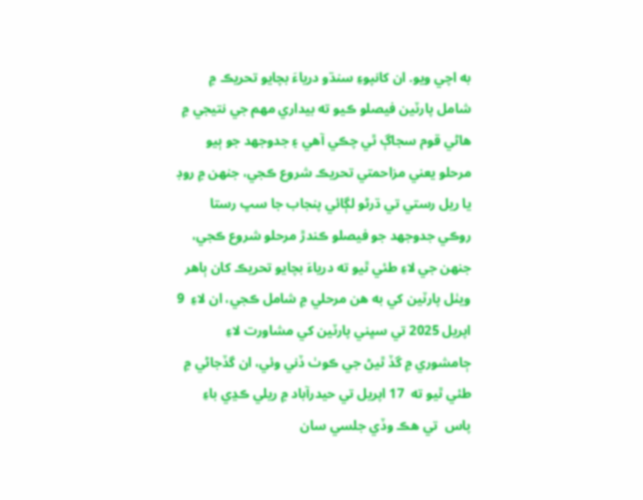به اچي ويو. ان کانپوءِ سنڌو درياءَ بچايو تحريڪ ۾ شامل پارٽين فيصلو ڪيو ته بيداري مھم جي نتيجي ۾ ھاڻي قوم سجاڳ ٿي چڪي آھي ۽ جدوجھد جو ٻيو مرحلو يعني مزاحمتي تحريڪ شروع ڪجي، جنھن ۾ روڊ يا ريل رستي تي ڌرڻو لڳائي پنجاب جا سڀ رستا روڪي جدوجھد جو فيصلو ڪندڙ مرحلو شروع ڪجي، جنھن جي لاءِ طئي ٿيو ته درياءَ بچايو تحريڪ کان ٻاھر ويٺل پارٽين کي به ھن مرحلي ۾ شامل ڪجي، ان لاءِ  9 اپريل 2025 تي سڀني پارٽين کي مشاورت لاءِ ڄامشوري ۾ گڏ ٿيڻ جي ڪوٺ ڏني وئي، ان گڏجاڻي ۾ طئي ٿيو ته  17 اپريل تي حيدرآباد ۾ ريلي ڪڍي باءِ پاس  تي ھڪ وڏي جلسي سان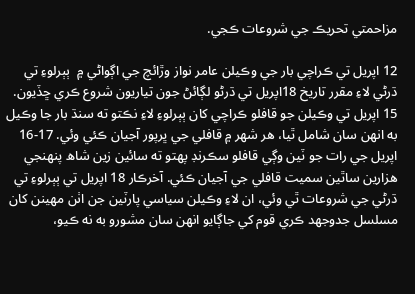مزاحمتي تحريڪ جي شروعات ڪجي.

12 اپريل تي ڪراچي بار جي وڪيلن عامر نواز وڙائچ جي اڳواڻي ۾  ٻٻرلوءِ تي  ڌرڻي لاءِ مقرر تاريخ 18اپريل تي ڌرڻو لڳائڻ جون تياريون شروع ڪري ڇڏيون. 15 اپريل تي وڪيلن جو قافلو ڪراچي کان ٻٻرلوءِ لاءِ نڪتو ته سنڌ بار جا وڪيل به انھن سان شامل ٿيا، ھر شھر ۾ قافلي جي ڀرپور آجيان ڪئي وئي. 17-16 اپريل جي رات جو ٽين وڳي قافلو سڪرنڊ پھتو ته سائين زين شاھ پنھنجي ھزارين ساٿين سميت قافلي جي آجيان ڪئي. آخرڪار 18 اپريل تي ٻٻرلوءِ تي ڌرڻي جي شروعات ٿي وئي، ان لاءِ وڪيلن سياسي پارٽين جن اٺن مھينن کان مسلسل جدوجھد ڪري قوم کي جاڳايو انھن سان مشورو به نه ڪيو،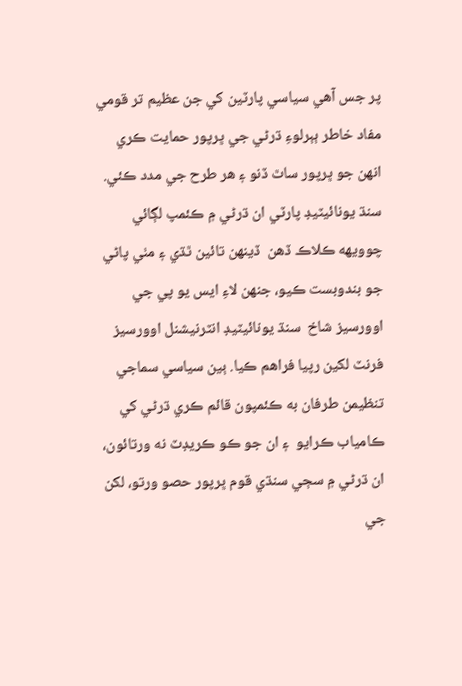پر جس آھي سياسي پارٽين کي جن عظيم تر قومي مفاد خاطر ٻٻرلوءِ ڌرڻي جي ڀرپور حمايت ڪري انھن جو ڀرپور ساٿ ڏنو ۽ ھر طرح جي مدد ڪئي. سنڌ يونائيٽيڊ پارٽي ان ڌرڻي ۾ ڪئمپ لڳائي چوويهه ڪلاڪ ڏھن  ڏينھن تائين ٿڌي ۽ مٺي پاڻي جو بندوبست ڪيو، جنھن لاءِ ايس يو پي جي اوورسيز شاخ  سنڌ يونائيٽيڊ انٽرنيشنل اوورسيز فرنٽ لکين رپيا فراھم ڪيا. ٻين سياسي سماجي تنظيمن طرفان به ڪئمپون قائم ڪري ڌرڻي کي ڪامياب ڪرايو  ۽ ان جو ڪو ڪريڊٽ نه ورتائون، ان ڌرڻي ۾ سڄي سنڌي قوم ڀرپور حصو ورتو، لکن جي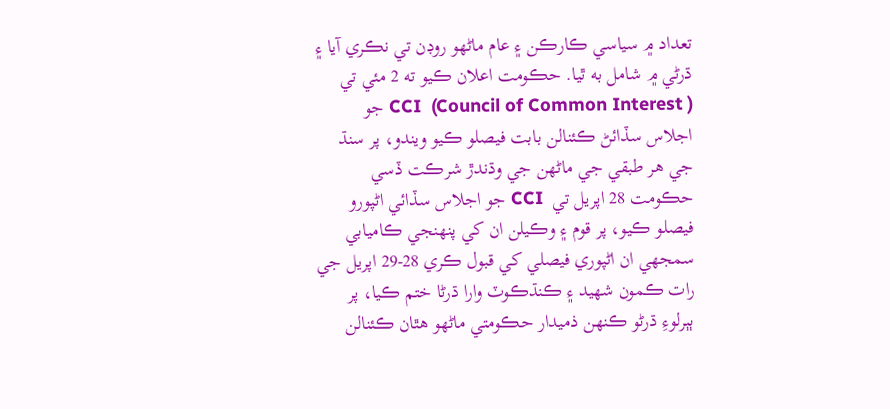تعداد ۾ سياسي ڪارڪن ۽ عام ماڻھو روڊن تي نڪري آيا ۽ ڌرڻي ۾ شامل به ٿيا. حڪومت اعلان ڪيو ته 2 مئي تي CCI  (Council of Common Interest ) جو اجلاس سڏائڻ ڪئنالن بابت فيصلو ڪيو ويندو، پر سنڌ جي ھر طبقي جي ماڻھن جي وڌندڙ شرڪت ڏسي حڪومت 28 اپريل تي  CCI جو اجلاس سڏائي اڻپورو فيصلو ڪيو، پر قوم ۽ وڪيلن ان کي پنھنجي ڪاميابي سمجھي ان اڻپوري فيصلي کي قبول ڪري 28-29 اپريل جي رات ڪمون شھيد ۽ ڪنڌڪوٽ وارا ڌرڻا ختم ڪيا، پر ٻٻرلوءِ ڌرڻو ڪنھن ذميدار حڪومتي ماڻھو ھٿان ڪئنالن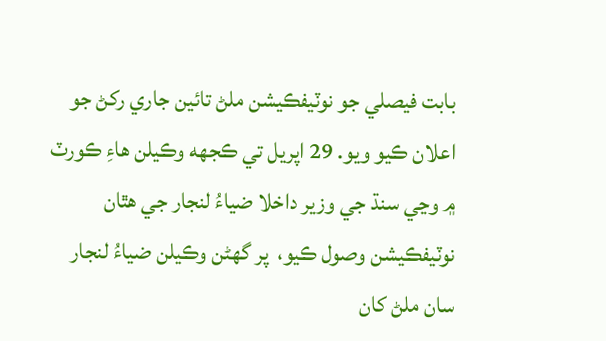بابت فيصلي جو نوٽيفڪيشن ملڻ تائين جاري رکڻ جو اعلان ڪيو ويو. 29 اپريل تي ڪجھه وڪيلن ھاءِ ڪورٽ ۾ وڃي سنڌ جي وزير داخلا ضياءُ لنجار جي ھٿان نوٽيفڪيشن وصول ڪيو،  پر گھڻن وڪيلن ضياءُ لنجار سان ملڻ کان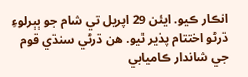انڪار ڪيو. ايئن 29 اپريل تي شام جو ٻٻرلوءِ ڌرڻو اختتام پذير ٿيو. ھن ڌرڻي سنڌي قوم جي شاندار ڪاميابي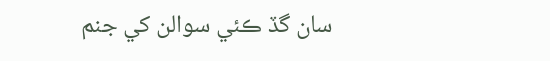سان گڏ ڪئي سوالن کي جنم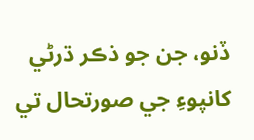ڏنو، جن جو ذڪر ڌرڻي کانپوءِ جي صورتحال تي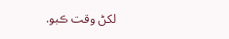لکڻ وقت ڪبو.